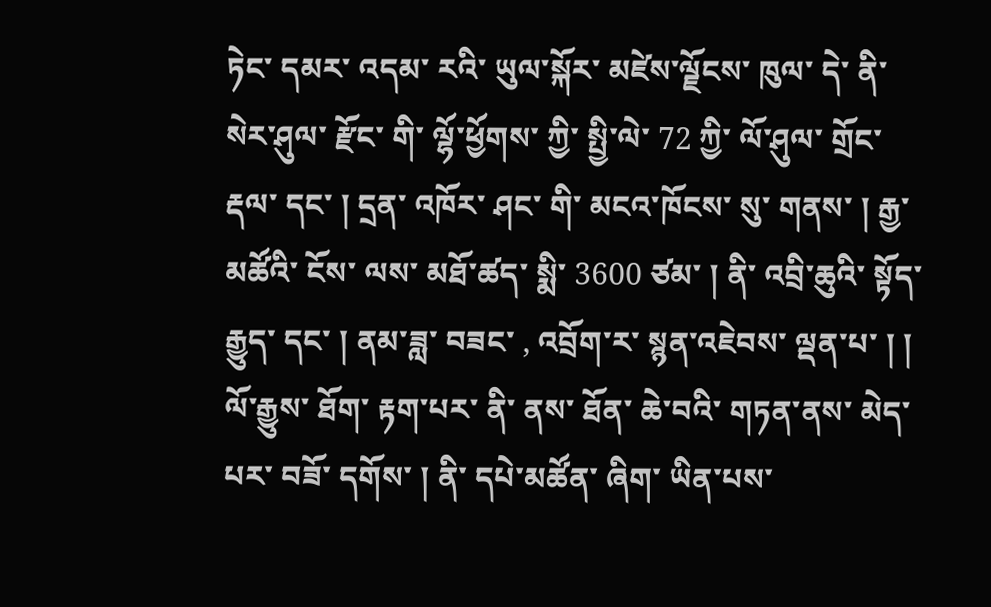ཏེང་ དམར་ འདམ་ རའི་ ཡུལ་སྐོར་ མཛེས་ལྗོངས་ ཁུལ་ དེ་ ནི་ སེར་ཤུལ་ རྫོང་ གི་ ལྷོ་ཕྱོགས་ ཀྱི་ སྤྱི་ལེ་ 72 ཀྱི་ ལོ་ཤུལ་ གྲོང་རྡལ་ དང་ ། དྲན་ འཁོར་ ཤང་ གི་ མངའ་ཁོངས་ སུ་ གནས་ ། རྒྱ་མཚོའི་ ངོས་ ལས་ མཐོ་ཚད་ སྨི་ 3600 ཙམ་ ། ནི་ འབྲི་ཆུའི་ སྟོད་རྒྱུད་ དང་ ། ནམ་ཟླ་ བཟང་ , འབྲོག་ར་ སྙན་འཇེབས་ ལྡན་པ་ ། ། ལོ་རྒྱུས་ ཐོག་ རྟག་པར་ ནི་ ནས་ ཐོན་ ཆེ་བའི་ གཏན་ནས་ མེད་པར་ བཟོ་ དགོས་ ། ནི་ དཔེ་མཚོན་ ཞིག་ ཡིན་པས་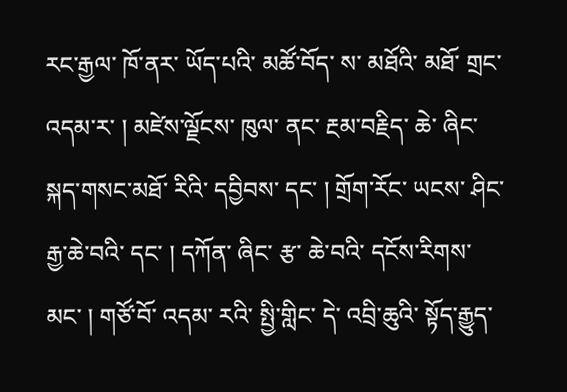རང་རྒྱལ་ ཁོ་ནར་ ཡོད་པའི་ མཚོ་བོད་ ས་ མཐོའི་ མཐོ་ གྲང་ འདམ་ར་ ། མཛེས་ལྗོངས་ ཁུལ་ ནང་ རྔམ་བརྗིད་ ཆེ་ ཞིང་ སྐད་གསང་མཐོ་ རིའི་ དབྱིབས་ དང་ ། གྲོག་རོང་ ཡངས་ ཤིང་ རྒྱ་ཆེ་བའི་ དང་ ། དཀོན་ ཞིང་ རྩ་ ཆེ་བའི་ དངོས་རིགས་ མང་ ། གཙོ་བོ་ འདམ་ རའི་ སྤྱི་གླིང་ དེ་ འབྲི་ཆུའི་ སྟོད་རྒྱུད་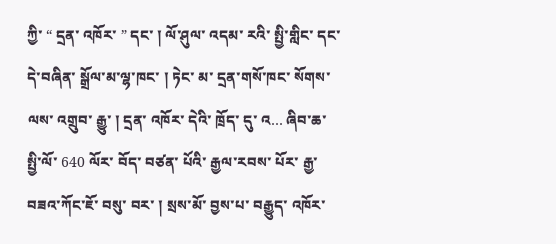ཀྱི་ “ དྲན་ འཁོར་ ” དང་ ། ལོ་ཤུལ་ འདམ་ རའི་ སྤྱི་གླིང་ དང་ དེ་བཞིན་ སྒྲོལ་མ་ལྷ་ཁང་ ། ཏེང་ མ་ དྲན་གསོ་ཁང་ སོགས་ ལས་ འགྲུབ་ རྒྱུ་ ། དྲན་ འཁོར་ དེའི་ ཁྲོད་ དུ་ འ… ཞིབ་ཆ་
སྤྱི་ལོ་ 640 ལོར་ བོད་ བཙན་ པོའི་ རྒྱལ་རབས་ པོར་ རྒྱ་བཟའ་ཀོང་ཇོ་ བསུ་ བར་ ། སྲས་མོ་ བྱས་པ་ བརྒྱུད་ འཁོར་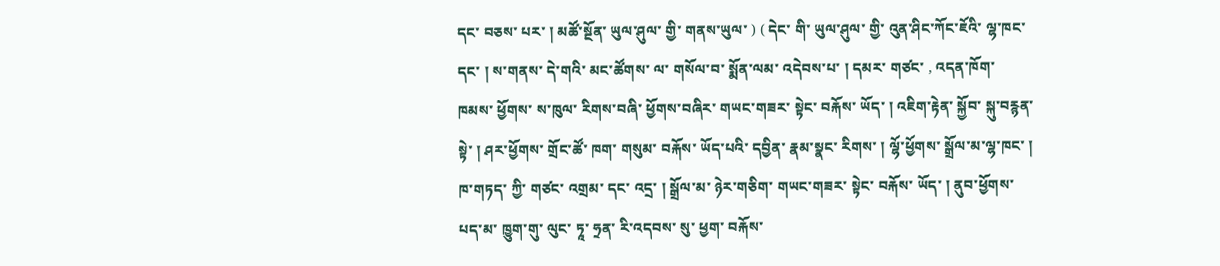དང་ བཅས་ པར་ ། མཚོ་སྔོན་ ཡུལ་ཤུལ་ གྱི་ གནས་ཡུལ་ ) ( དེང་ གི་ ཡུལ་ཤུལ་ གྱི་ འུན་ཤིང་ཀོང་ཇོའི་ ལྷ་ཁང་ དང་ ། ས་གནས་ དེ་གའི་ མང་ཚོགས་ ལ་ གསོལ་བ་ སྨོན་ལམ་ འདེབས་པ་ ། དམར་ གཙང་ , འདན་ཁོག་ ཁམས་ ཕྱོགས་ ས་ཁུལ་ རིགས་བཞི་ ཕྱོགས་བཞིར་ གཡང་གཟར་ སྟེང་ བརྐོས་ ཡོད་ ། འཇིག་རྟེན་ སྐྱོབ་ སྐུ་བརྙན་ སྟེ་ ། ཤར་ཕྱོགས་ གྲོང་ཚོ་ ཁག་ གསུམ་ བརྐོས་ ཡོད་པའི་ དབྱིན་ རྣམ་སྣང་ རིགས་ ། ལྷོ་ཕྱོགས་ སྒྲོལ་མ་ལྷ་ཁང་ ། ཁ་གཏད་ ཀྱི་ གཙང་ འགྲམ་ དང་ འདྲ་ ། སྒྲོལ་མ་ ཉེར་གཅིག་ གཡང་གཟར་ སྟེང་ བརྐོས་ ཡོད་ ། ནུབ་ཕྱོགས་ པད་མ་ ཁྱུག་གུ་ ལུང་ ཏཱ་ ཧྲན་ རི་འདབས་ སུ་ ཕྱག་ བརྐོས་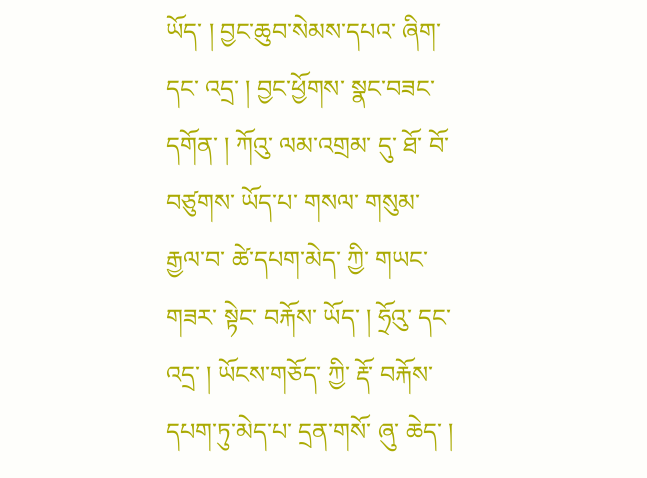ཡོད་ ། བྱང་ཆུབ་སེམས་དཔའ་ ཞིག་ དང་ འདྲ་ ། བྱང་ཕྱོགས་ སྣང་བཟང་དགོན་ ། ཀོའུ་ ལམ་འགྲམ་ དུ་ ཐོ་ བོ་ བཙུགས་ ཡོད་པ་ གསལ་ གསུམ་ རྒྱལ་བ་ ཚེ་དཔག་མེད་ ཀྱི་ གཡང་གཟར་ སྟེང་ བརྐོས་ ཡོད་ ། ཧྲོའུ་ དང་ འདྲ་ ། ཡོངས་གཅོད་ ཀྱི་ རྡོ་ བརྐོས་ དཔག་ཏུ་མེད་པ་ དྲན་གསོ་ ཞུ་ ཆེད་ །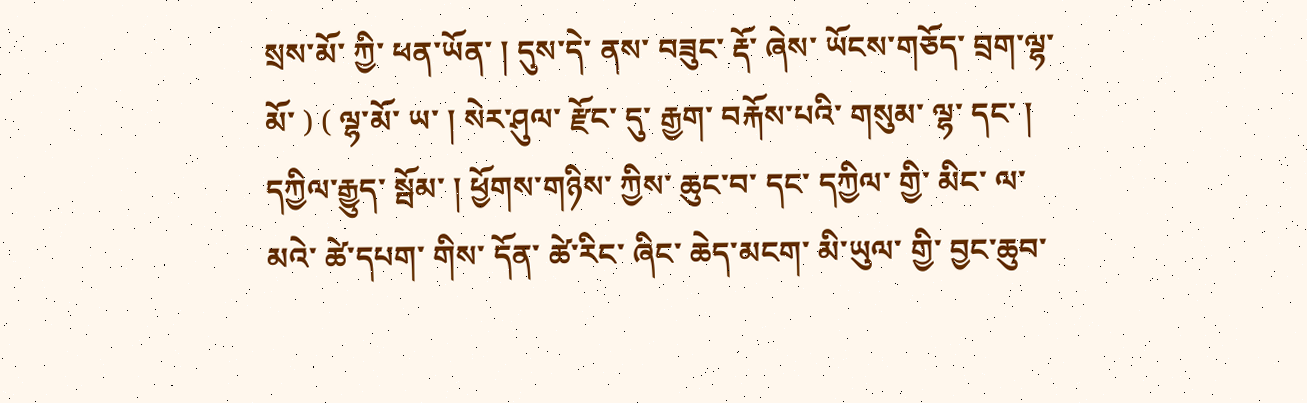སྲས་མོ་ ཀྱི་ ཕན་ཡོན་ ། དུས་དེ་ ནས་ བཟུང་ རྡོ་ ཞེས་ ཡོངས་གཅོད་ བྲག་ལྷ་མོ་ ) ( ལྷ་མོ་ ཡ་ ། སེར་ཤུལ་ རྫོང་ དུ་ རྒྱག་ བརྐོས་པའི་ གསུམ་ ལྷ་ དང་ ། དཀྱིལ་རྒྱུད་ སྦོམ་ ། ཕྱོགས་གཉིས་ ཀྱིས་ ཆུང་བ་ དང་ དཀྱིལ་ གྱི་ མིང་ ལ་ མའེ་ ཚེ་དཔག་ གིས་ དོན་ ཚེ་རིང་ ཞིང་ ཆེད་མངག་ མི་ཡུལ་ གྱི་ བྱང་ཆུབ་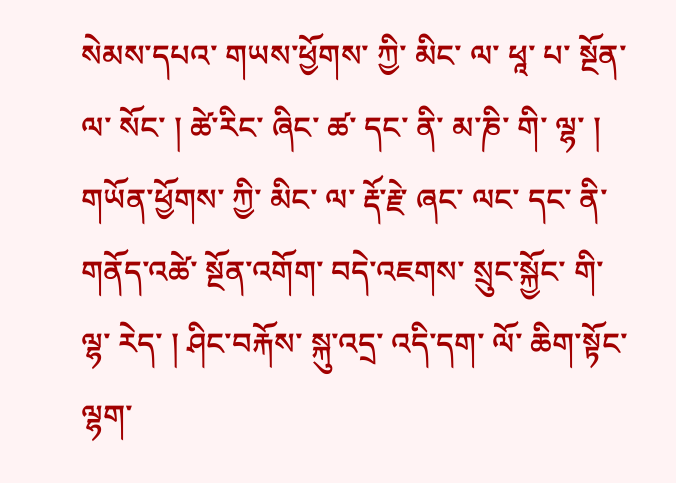སེམས་དཔའ་ གཡས་ཕྱོགས་ ཀྱི་ མིང་ ལ་ ཕཱ་ པ་ སྔོན་ ལ་ སོང་ ། ཚེ་རིང་ ཞིང་ ཚ་ དང་ ནི་ མ་ཎི་ གི་ ལྷ་ ། གཡོན་ཕྱོགས་ ཀྱི་ མིང་ ལ་ རྡོ་རྗེ་ ཞང་ ལང་ དང་ ནི་ གནོད་འཚེ་ སྔོན་འགོག་ བདེ་འཇགས་ སྲུང་སྐྱོང་ གི་ ལྷ་ རེད་ ། ཤིང་བརྐོས་ སྐུ་འདྲ་ འདི་དག་ ལོ་ ཆིག་སྟོང་ ལྷག་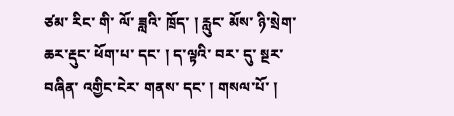ཙམ་ རིང་ གི་ ལོ་ ཟླའི་ ཁྲོད་ ། རླུང་ མོས་ ཉི་སྲེག་ ཆར་རྡུང་ ཕོག་པ་ དང་ ། ད་ལྟའི་ བར་ དུ་ སྔར་བཞིན་ འགྱིང་ངེར་ གནས་ དང་ ། གསལ་པོ་ །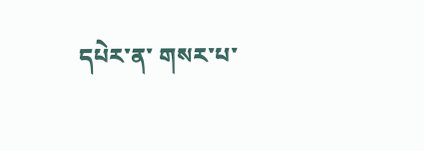དཔེར་ན་ གསར་པ་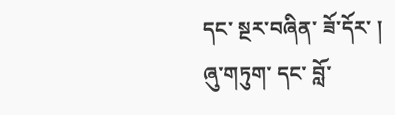དང་ སྔར་བཞིན་ ཟོ་དོར་ །
ཞུ་གཏུག་ དང་ བློ་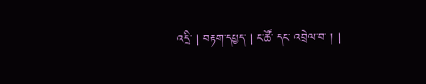འདྲི་ | བརྟག་དཔྱད་ | ང་ཚོ་ དང་ འབྲེལ་བ་ ། |